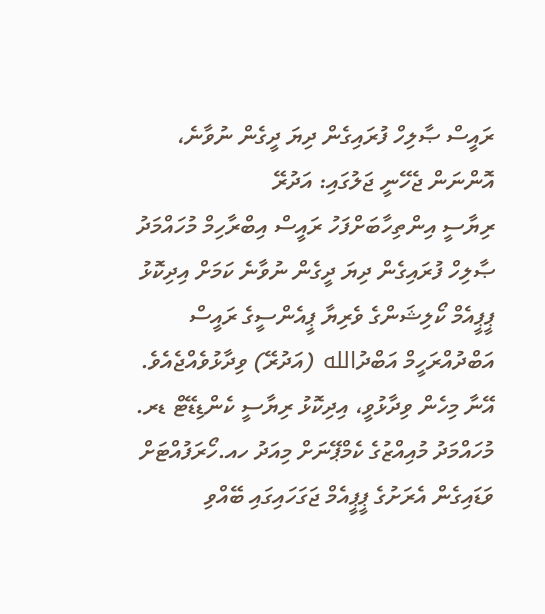ރައީސް ޞާލިހް ފުރައިގެން ދިޔަ ދީގެން ނުވާނެ، އޮންނަން ޖެހޭނީ ޖަލުގައި: އަދުރޭ
ރިޔާސީ އިންތިހާބަށްފަހު ރައީސް އިބްރާހިމް މުހައްމަދު ޞާލިހް ފުރައިގެން ދިޔަ ދީގެން ނުވާނެ ކަމަށް އިދިކޮޅު ޕީޕީއެމް ކޯލިޝަންގެ ވެރިޔާ ޕީއެންސީގެ ރައީސް އަބްދުއްރަހީމް އަބްދުالله (އަދުރޭ) ވިދާޅުވެއްޖެއެވެ.
އޭނާ މިހެން ވިދާޅުވީ، އިދިކޮޅު ރިޔާސީ ކެންޑިޑޭޓް ޑރ. މުހައްމަދު މުއިއްޒުގެ ކެމްޕޭނަށް މިއަދު ހއ.ހޯރަފުއްޓަށް ވަޑައިގެން އެރަށުގެ ޕީޕީއެމް ޖަގަހައިގައި ބޭއްވި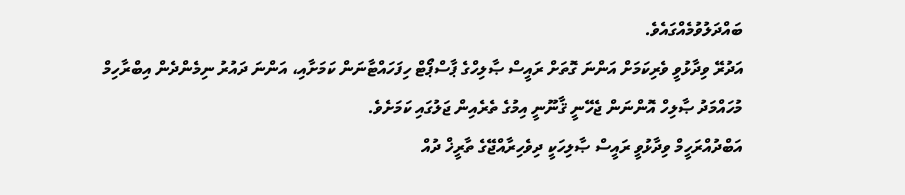ބައްދަލުވުމެއްގައެވެ.
އަދުރޭ ވިދާޅުވީ ވެރިކަމަށް އަންނަ ގޮތަށް ރައީސް ޞާލިހްގެ ޕާސްޕޯޓް ހިފަހައްޓާނަން ކަމަށާއި، އަންނަ ދައުރު ނިމެންދެން އިބްރާހިމް މުހައްމަދު ޞާލިހް އޮންނަން ޖެހޭނީ ޤާނޫނީ އިމުގެ ތެރެއިން ޖަލުގައި ކަމަށެވެ.
އަބްދުއްރަހީމް ވިދާޅުވީ ރައީސް ޞާލިހަކީ ދިވެހިރާއްޖޭގެ ތާރީޚް ދުއް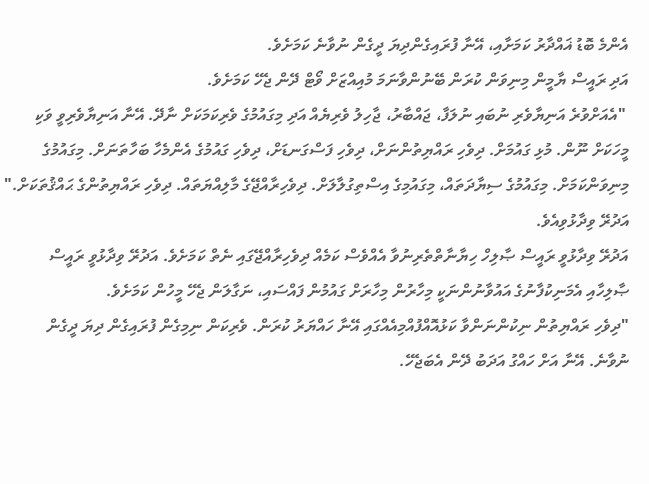އެންމެ ބޮޑު ޣައްދާރު ކަމަށާއި، އޭނާ ފުރައިގެންދިޔަ ދީގެން ނުވާނެ ކަމަށެވެ.
އަދި ރައީސް ޔާމީން މިނިވަން ކުރަން ބޭނުންވާނަމަ މުއިއްޒަށް ވޯޓް ދޭން ޖެހޭ ކަމަށެވެ.
 "އެއަށްވުރެ އަނިޔާވެރި ނުބައި ނުލަފާ، ޖައްބާރު، ޖާހިލު ވެރިޔެއް އަދި މިގައުމުގެ ވެރިކަމަކަށް ނާދޭ. އޭނާ އަނިޔާވެރިވީ ވަކި މީހަކަށް ނޫން. މުޅި ގައުމަށް. ދިވެހި ރައްޔިތުންނަށް، ދިވެހި ފަސްގަނޑަށް، ދިވެހި ގައުމުގެ އެންމެހާ ބަހާތަނަށް. މިގައުމުގެ މިނިވަންކަމަށް. މިގައުމުގެ ސިޔާދަތައް، މިގައުމިގެ އިސްތިގުލާލަށް. ދިވެހިރާއްޖޭގެ މާލިއްޔަތައް. ދިވެހި ރައްޔިތުންގެ ޙައްޤުތަކަށް."
އަދުރޭ ވިދާޅުވިއެވެ.
އަދުރޭ ވިދާޅުވީ ރައީސް ޞާލިހް ހިޔާނާތްތެރިނުވާ އެއްވެސް ކަމެއް ދިވެހިރާއްޖޭގައި ނެތް ކަމަށެވެ. އަދުރޭ ވިދާޅުވީ ރައީސް ޞާލިހާއި އެމަނިކުފާނުގެ އައުވާނުންނަކީ މިހާރުން މިހާރަށް ގައުމުން ފައްސައި، ނަގާލަން ޖެހޭ މީހުން ކަމަށެވެ.
"ދިވެހި ރައްޔިތުން ނިކުންނަންވާ ކަޅުއޮއްފުއްމިއެއްގައި އޭނާ ހައްޔަރު ކުރަން. ވެރިކަން ނިމިގެން ފުރައިގެން ދިޔަ ދީގެން ނުވާނެ. އޭނާ އަށް ހައްގު އަދަބު ދޭން އެބަޖެހޭ.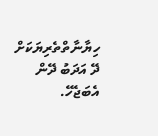ހިޔާނާތްތެރިޔަކަށް ދޭ އަދަބު ދޭން އެބަޖެހޭ.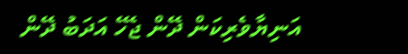އަނިޔާވެރިކަން ދޭން ޖެހޭ އަދަބު ދޭން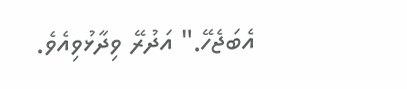އެބަޖެހޭ." އަދުރޭ ވިދާޅުވިއެވެ.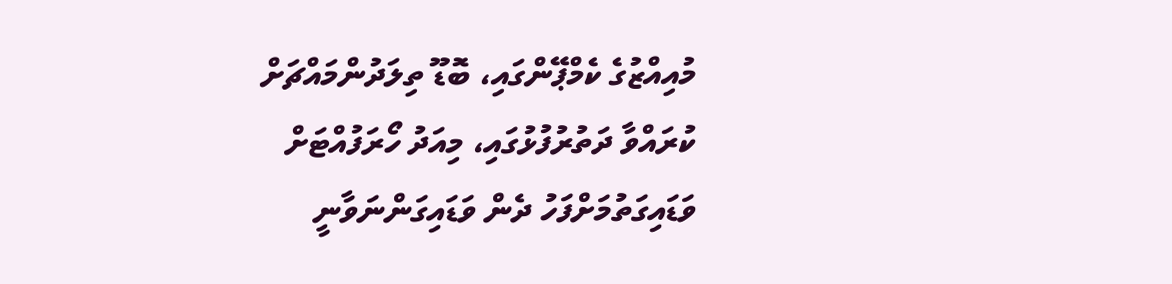މުއިއްޒުގެ ކެމްޕޭންގައި، ބޮޑޫ ތިލަދުންމައްޗަށް ކުރައްވާ ދަތުރުފުޅުގައި، މިއަދު ހޯރަފުއްޓަށް ވަޑައިގަތުމަށްފަހު ދެން ވަޑައިގަންނަވާނީ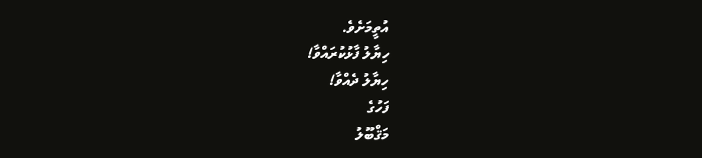އުތީމަށެވެ.
ހިޔާލު ފާޅުކުރައްވާ!
ހިޔާލު ދެއްވާ!
ފަހުގެ
މަޤްބޫލު